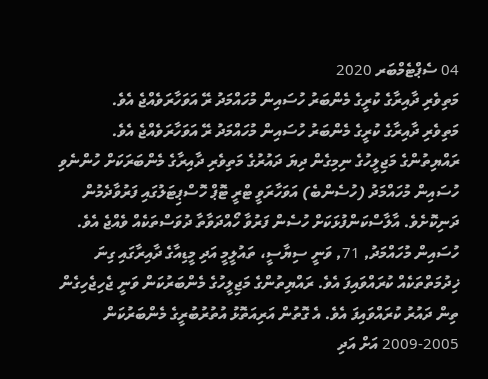04 ސެޕްޓެމްބަރ 2020
މަތިވެރި ދާއިރާގެ ކުރީގެ މެންބަރު ހުސައިން މުހައްމަދު ރޭ އަވަހާރަވެއްޖެ އެވެ.
މަތިވެރި ދާއިރާގެ ކުރީގެ މެންބަރު ހުސައިން މުހައްމަދު ރޭ އަވަހާރަވެއްޖެ އެވެ.
ރައްޔިތުންގެ މަޖިލީހުގެ ނިމިގެން ދިޔަ ދައުރުގެ މަތިވެރި ދާއިރާގެ މެންބަރަކަށް ހުންނެވި ހުސައިން މުހައްމަދު (ހުސެންބެ) އަވަހާރަވީ ޓްރީ ޓޮޕް ހޮސްޕިޓަލުގައި ފަރުވާދެމުން ދަނިކޮށެވެ. އާލާސްކަންފުޅަކަށް ހުސެން ފަރުވާ ހޯއްދަވާތާ ދުވަސްތަކެއް ވެއްޖެ އެވެ.
ހުސައިން މުހައްމަދު, 71, ވަނީ ސިޔާސީ، ތައުލީމީ އަދި މީޑިއާގެ ދާއިރާގައި ގިނަ ޚިދުމަތްތަކެއް ކުރައްވައިފަ އެވެ. ރައްޔިތުންގެ މަޖިލީހުގެ މެންބަރުކަން ވަނީ ޖެހިޖެހިގެން ތިން ދައުރު ކުރައްވައިފަ އެވެ. އެ ގޮތުން އަރިއަތޮޅު އުތުރުބުރީގެ މެންބަރުކަން 2005-2009 އަށް އަދި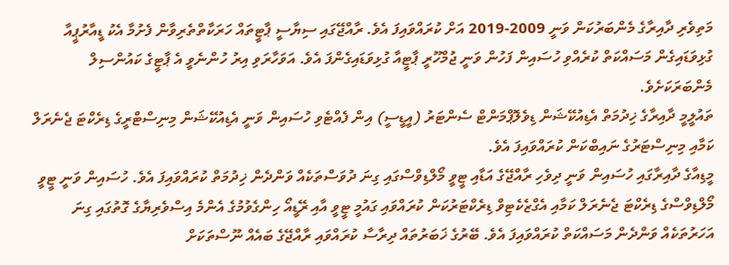މަތިވެރި ދާއިރާގެ މެންބަރުކަން ވަނީ 2009-2019 އަށް ކުރައްވައިފަ އެވެ. ރާއްޖޭގައި ސިޔާސީ ޕާޓީތައް ހަރަކާތްތެރިވާން ފެށުމާ އެކު ޑީއާރުޕީއާ ގުޅިވަޑައިގެން މަސައްކަތް ކުރެއްވި ހުސައިން ފަހުން ވަނީ ޖުމްހޫރީ ޕާޓީއާ ގުޅިވަޑައިގެންފަ އެވެ. އަވަހާރަވި އިރު ހުންނެވީ އެ ޕާޓީގެ ކައުންސިލް މެންބަރަކަށެވެ.
ތައުލީމީ ދާއިރާގެ ޚިދުމަތް އެޑިއުކޭޝަން ޑިވެލޮޕްމަންޓް ސެންޓަރު (އީޑީސީ) އިން ފެއްޓެވި ހުސައިން ވަނީ އެޑިއުކޭޝަން މިނިސްޓްރީގެ ޑިރެކްޓަ ޖެނެރަލް ކަމާއި މިނިސްޓަރުގެ ނައިބްކަން ކުރައްވައިފަ އެވެ.
މީޑިއާގެ ދާއިރާގައި ހުސައިން ވަނީ ދިވެހި ރާއްޖޭގެ އަޑާއި ޓީވީ މޯލްޑިވްސްގައި ގިނަ ދުވަސްތަކެއް ވަންދެން ޚިދުމަތް ކުރައްވައިފަ އެވެ. ހުސައިން ވަނީ ޓީވީ މޯލްޑިވްސްގެ ޑިރެކްޓަ ޖެނެރަލް ކަމާއި އެގްޒެކެޓިވް ޑިރެކްޓަރުކަން ކުރައްވައި ގައުމީ ޓީވީ އާއި ރޭޑީއޯ ހިންގެވުމުގެ އެންމެ އިސްވެރިޔާގެ ގޮތުގައި ގިނަ އަހަރުތަކެއް ވަންދެން މަސައްކަތް ކުރައްވައިފަ އެވެ. ބޭރުގެ ޚަބަރުތައް ދިރާސާ ކުރައްވައި ރާއްޖޭގެ ބައެއް ނޫސްތަކަށް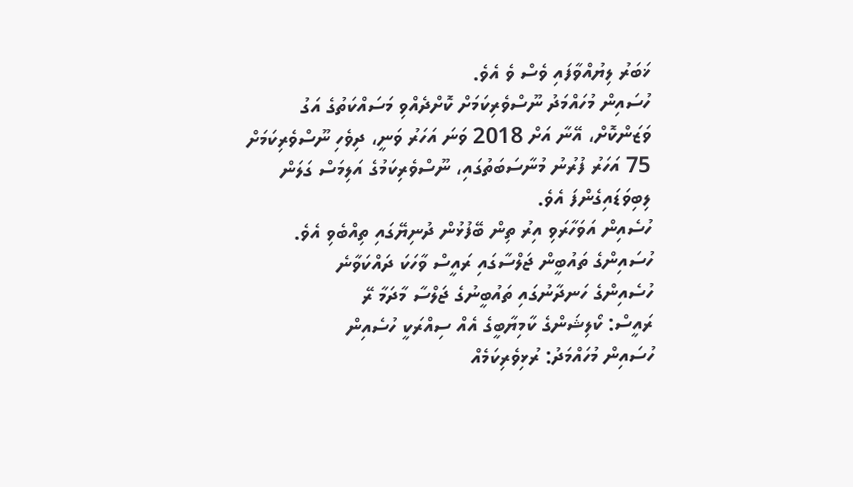ޚަބަރު ލިޔުއްވާފައި ވެސް ވެ އެވެ.
ހުސައިން މުހައްމަދު ނޫސްވެރިކަމަށް ކޮށްދެއްވި މަސައްކަތުގެ އަގު ވަޒަންކޮށް، އޭނާ އަށް 2018 ވަނަ އަހަރު ވަނީ، ދިވެހި ނޫސްވެރިކަމަށް 75 އަހަރު ފުރުނު މުނާސަބަތުގައި، ނޫސްވެރިކަމުގެ އަލިމަސް ގަލަން ލިބިވަޑައިގެންފަ އެވެ.
ހުސެއިން އަވަހާރަވި އިރު ތިން ބޭފުޅުން ދުނިޔޭގައި ތިއްބެވި އެވެ.
ހުސައިންގެ ތައުބީން ޖަލްސާގައި ރައީސް ވާހަކަ ދައްކަވާނެ
ހުސެއިންގެ ހަނދާނުގައި ތައުބީނުގެ ޖަލްސާ މާދަމާ ރޭ
ރައީސް: ކޯލިޝަންގެ ކާމިޔާބީގެ އެއް ސިއްރަކީ ހުސެއިން
ހުސައިން މުހައްމަދު: ރުޅިވެރިކަމެއް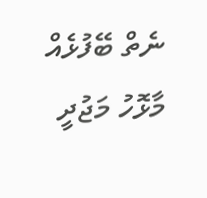ނެތް ބޭފުޅެއް
މާޅޮހު މަޖުދީ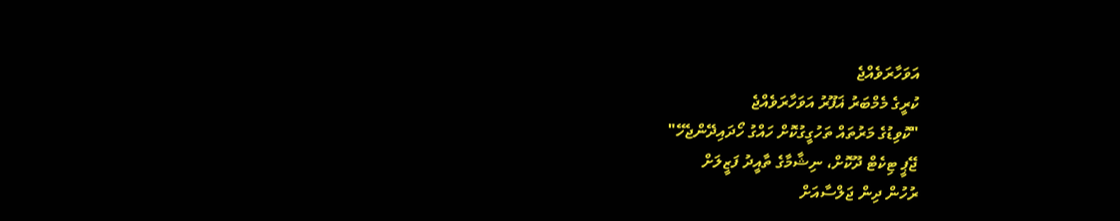އަވަހާރަވެއްޖެ
ކުރީގެ މެމްބަރު ޣަފޫރު އަވަހާރަވެއްޖެ
"ކޮވިޑުގެ މަރުތައް ތަހުގީގުކޮށް ހައްގު ހޯދައިދޭންޖެހޭ"
ޖޭޕީ ޓިކެޓް ދޫކޮށް، ނިޝާމާގެ ތާއީދު ފަޒީލަށް
ރުހުން ދިން ޖަލްސާއަށް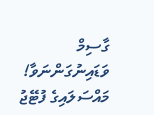ގާސިމް ވަޑައިނުގަންނަވާ!
މައްސަލައިގެ ފުޓޭޖު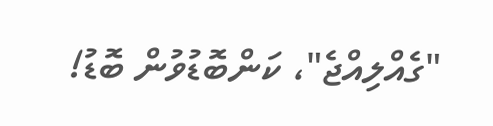"ގެއްލިއްޖެ"، ކަންބޮޑުވުން ބޮޑު!